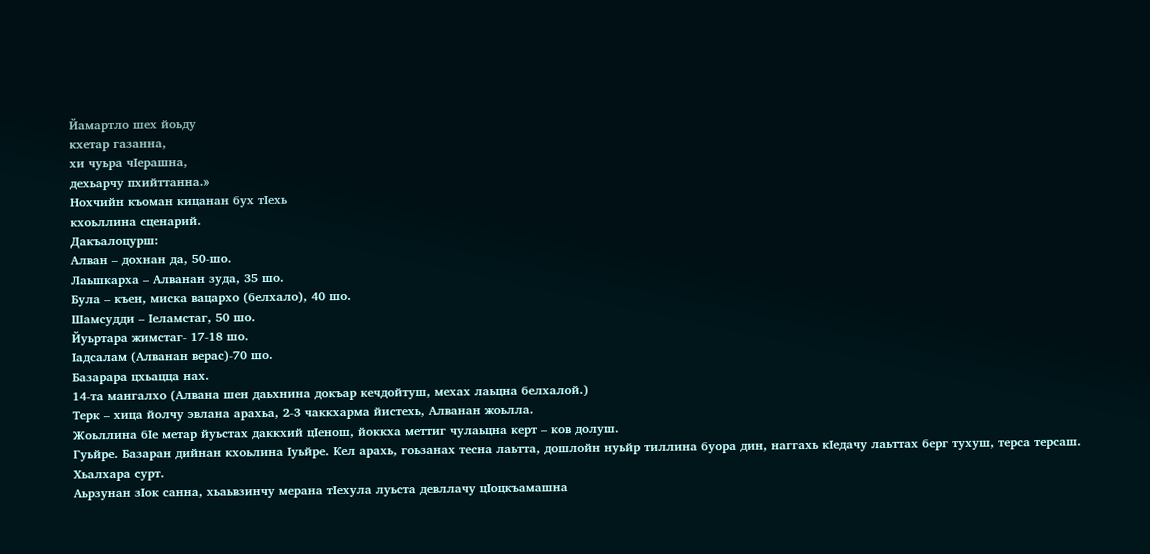Йамартло шех йоьду
кхетар газанна,
хи чуьра чIерашна,
дехьарчу пхийттанна.»
Нохчийн къоман кицанан бух тIехь
кхоьллина сценарий.
Дакъалоцурш:
Алван – дохнан да, 50-шо.
Лаьшкарха – Алванан зуда, 35 шо.
Була – къен, миска вацархо (белхало), 40 шо.
Шамсудди – Iеламстаг, 50 шо.
Йуьртара жимстаг- 17-18 шо.
Iадсалам (Алванан верас)-70 шо.
Базарара цхьацца нах.
14-та мангалхо (Алвана шен даьхнина докъар кечдойтуш, мехах лаьцна белхалой.)
Терк – хица йолчу эвлана арахьа, 2-3 чаккхарма йистехь, Алванан жоьлла.
Жоьллина бIе метар йуьстах даккхий цIенош, йоккха меттиг чулаьцна керт – ков долуш.
Гуьйре. Базаран дийнан кхоьлина Iуьйре. Кел арахь, гоьзанах тесна лаьтта, дошлойн нуьйр тиллина буора дин, наггахь кIедачу лаьттах берг тухуш, терса терсаш.
Хьалхара сурт.
Аьрзунан зIок санна, хьаьвзинчу мерана тIехула луьста девллачу цIоцкъамашна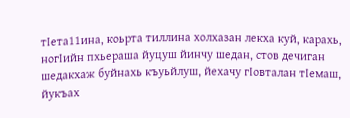тIета11ина, коьрта тиллина холхазан лекха куй, карахь, ногIийн пхьераша йуцуш йинчу шедан, стов дечиган шедакхаж буйнахь къуьйлуш, йехачу гIовталан тIемаш, йукъах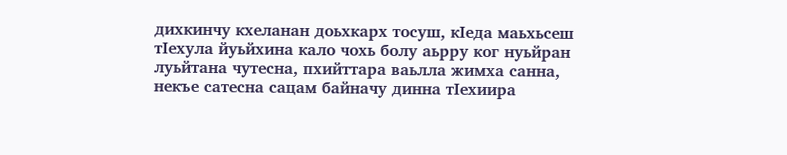дихкинчу кхеланан доьхкарх тосуш, кIеда маьхьсеш тIехула йуьйхина кало чохь болу аьрру ког нуьйран луьйтана чутесна, пхийттара ваьлла жимха санна, некъе сатесна сацам байначу динна тIехиира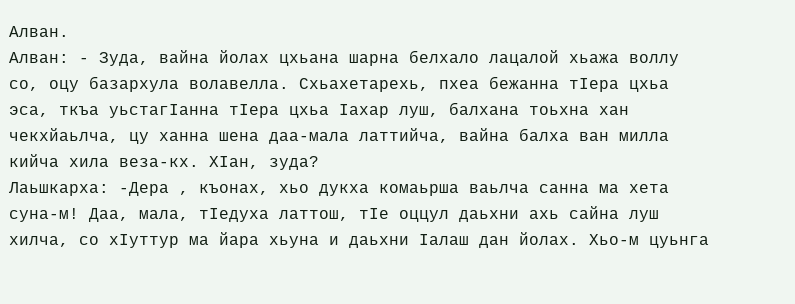Алван.
Алван: - Зуда, вайна йолах цхьана шарна белхало лацалой хьажа воллу со, оцу базархула волавелла. Схьахетарехь, пхеа бежанна тIера цхьа эса, ткъа уьстагIанна тIера цхьа Iахар луш, балхана тоьхна хан чекхйаьлча, цу ханна шена даа-мала латтийча, вайна балха ван милла кийча хила веза-кх. ХIан, зуда?
Лаьшкарха: -Дера , къонах, хьо дукха комаьрша ваьлча санна ма хета суна-м! Даа, мала, тIедуха латтош, тIе оццул даьхни ахь сайна луш хилча, со хIуттур ма йара хьуна и даьхни Iалаш дан йолах. Хьо-м цуьнга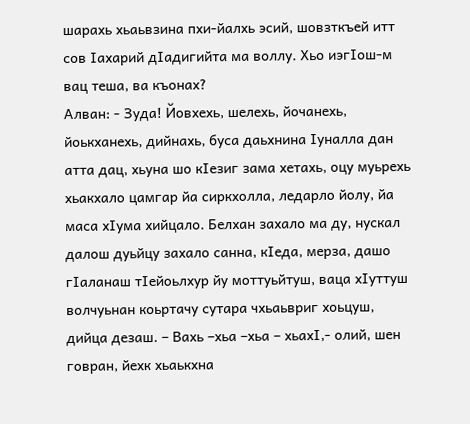шарахь хьаьвзина пхи-йалхь эсий, шовзткъей итт сов Iахарий дIадигийта ма воллу. Хьо иэгIош-м вац теша, ва къонах?
Алван: - Зуда! Йовхехь, шелехь, йочанехь, йоькханехь, дийнахь, буса даьхнина Iуналла дан атта дац, хьуна шо кIезиг зама хетахь, оцу муьрехь хьакхало цамгар йа сиркхолла, ледарло йолу, йа маса хIума хийцало. Белхан захало ма ду, нускал далош дуьйцу захало санна, кIеда, мерза, дашо гIаланаш тIейоьлхур йу моттуьйтуш, ваца хIуттуш волчуьнан коьртачу сутара чхьаьвриг хоьцуш, дийца дезаш. – Вахь –хьа –хьа – хьахI,- олий, шен говран, йехк хьаькхна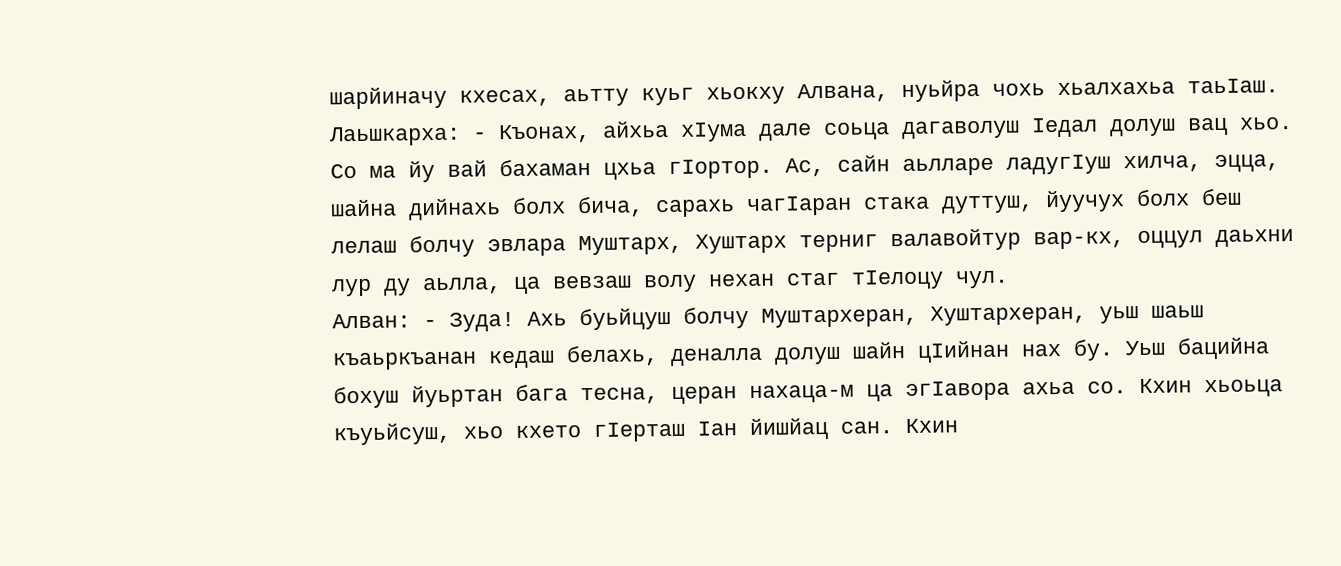шарйиначу кхесах, аьтту куьг хьокху Алвана, нуьйра чохь хьалхахьа таьIаш.
Лаьшкарха: - Къонах, айхьа хIума дале соьца дагаволуш Iедал долуш вац хьо. Со ма йу вай бахаман цхьа гIортор. Ас, сайн аьлларе ладугIуш хилча, эцца, шайна дийнахь болх бича, сарахь чагIаран стака дуттуш, йуучух болх беш лелаш болчу эвлара Муштарх, Хуштарх терниг валавойтур вар-кх, оццул даьхни лур ду аьлла, ца вевзаш волу нехан стаг тIелоцу чул.
Алван: - Зуда! Ахь буьйцуш болчу Муштархеран, Хуштархеран, уьш шаьш къаьркъанан кедаш белахь, деналла долуш шайн цIийнан нах бу. Уьш бацийна бохуш йуьртан бага тесна, церан нахаца-м ца эгIавора ахьа со. Кхин хьоьца къуьйсуш, хьо кхето гIерташ Iан йишйац сан. Кхин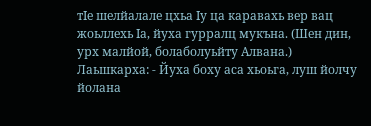тIе шелйалале цхьа Iу ца каравахь вер вац жоьллехь Iа, йуха гурралц мукъна. (Шен дин, урх малйой, болаболуьйту Алвана.)
Лаьшкарха: - Йуха боху аса хьоьга, луш йолчу йолана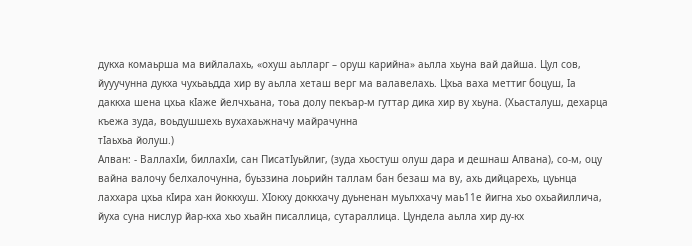дукха комаьрша ма вийлалахь, «охуш аьлларг – оруш карийна» аьлла хьуна вай дайша. Цул сов, йууучунна дукха чухьаьдда хир ву аьлла хеташ верг ма валавелахь. Цхьа ваха меттиг боцуш, Iа даккха шена цхьа кIаже йелчхьана, тоьа долу пекъар-м гуттар дика хир ву хьуна. (Хьасталуш, дехарца къежа зуда, воьдушшехь вухахаьжначу майрачунна
тIаьхьа йолуш.)
Алван: - ВаллахIи, биллахIи, сан ПисатIуьйлиг, (зуда хьостуш олуш дара и дешнаш Алвана), со-м, оцу вайна валочу белхалочунна, буьззина лоьрийн таллам бан безаш ма ву, ахь дийцарехь, цуьнца лаххара цхьа кIира хан йоккхуш. ХIокху доккхачу дуьненан муьлххачу маь11е йигна хьо охьайиллича, йуха суна нислур йар-кха хьо хьайн писаллица, сутараллица. Цундела аьлла хир ду-кх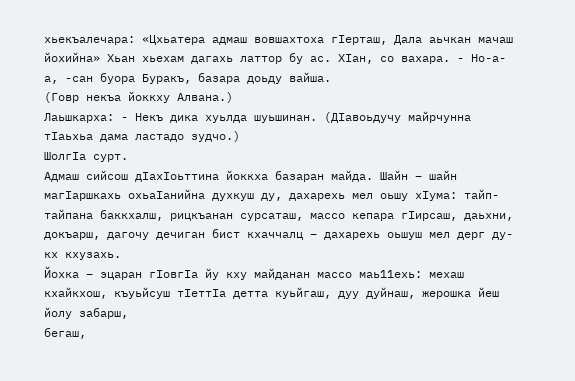хьекъалечара: «Цхьатера адмаш вовшахтоха гIерташ, Дала аьчкан мачаш йохийна» Хьан хьехам дагахь латтор бу ас. ХIан, со вахара. - Но-а-а, -сан буора Буракъ, базара доьду вайша.
(Говр некъа йоккху Алвана.)
Лаьшкарха: - Некъ дика хуьлда шуьшинан. (ДIавоьдучу майрчунна тIаьхьа дама ластадо зудчо.)
ШолгIа сурт.
Адмаш сийсош дIахIоьттина йоккха базаран майда. Шайн – шайн магIаршкахь охьаIанийна духкуш ду, дахарехь мел оьшу хIума: тайп-тайпана баккхалш, рицкъанан сурсаташ, массо кепара гIирсаш, даьхни, докъарш, дагочу дечиган бист кхаччалц – дахарехь оьшуш мел дерг ду-кх кхузахь.
Йохка – эцаран гIовгIа йу кху майданан массо маь11ехь: мехаш кхайкхош, къуьйсуш тIеттIа детта куьйгаш, дуу дуйнаш, жерошка йеш йолу забарш,
бегаш,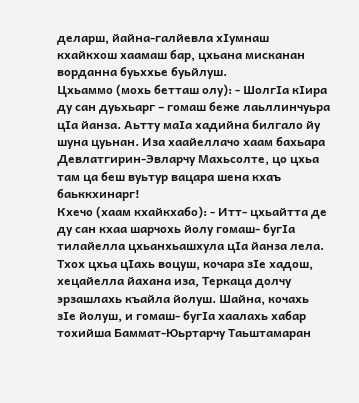деларш, йайна-галйевла хIумнаш кхайкхош хаамаш бар, цхьана мисканан ворданна буьххье буьйлуш.
Цхьаммо (мохь бетташ олу): - ШолгIа кIира ду сан дуьхьарг – гомаш беже лаьллинчуьра цIа йанза. Аьтту маIа хадийна билгало йу шуна цуьнан. Иза хаайеллачо хаам бахьара Девлатгирин-Эвларчу Махьсолте, цо цхьа там ца беш вуьтур вацара шена кхаъ баьккхинарг!
Кхечо (хаам кхайкхабо): - Итт- цхьайтта де ду сан кхаа шарчохь йолу гомаш- бугIа тилайелла цхьанхьашхула цIа йанза лела. Тхох цхьа цIахь воцуш, кочара зIе хадош, хецайелла йахана иза, Теркаца долчу эрзашлахь къайла йолуш. Шайна, кочахь зIе йолуш, и гомаш- бугIа хаалахь хабар тохийша Баммат-Юьртарчу Таьштамаран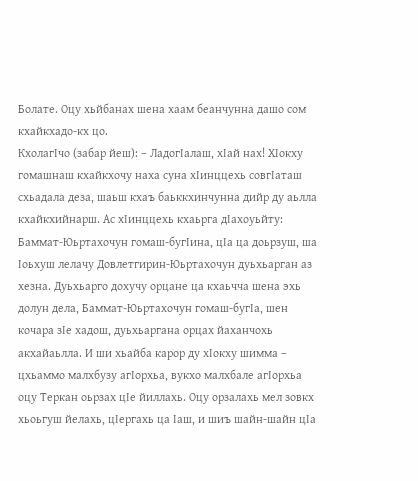Болате. Оцу хьйбанах шена хаам беанчунна дашо сом кхайкхадо-кх цо.
КхолагIчо (забар йеш): – ЛадогIалаш, хIай нах! ХIокху гомашнаш кхайкхочу наха суна хIинццехь совгIаташ схьадала деза, шаьш кхаъ баьккхинчунна дийр ду аьлла кхайкхийнарш. Ас хIинццехь кхаьрга дIахоуьйту: Баммат-Юьртахочун гомаш-бугIина, цIа ца доьрзуш, ша Iоьхуш лелачу Довлетгирин-Юьртахочун дуьхьарган аз хезна. Дуьхьарго дохучу орцане ца кхаьчча шена эхь долун дела, Баммат-Юьртахочун гомаш-бугIа, шен кочара зIе хадош, дуьхьаргана орцах йаханчохь акхайаьлла. И ши хьайба карор ду хIокху шимма – цхьаммо малхбузу агIорхьа, вукхо малхбале агIорхьа оцу Теркан оьрзах цIе йиллахь. Оцу орзалахь мел зовкх хьоьгуш йелахь, цIергахь ца Iаш, и шиъ шайн-шайн цIа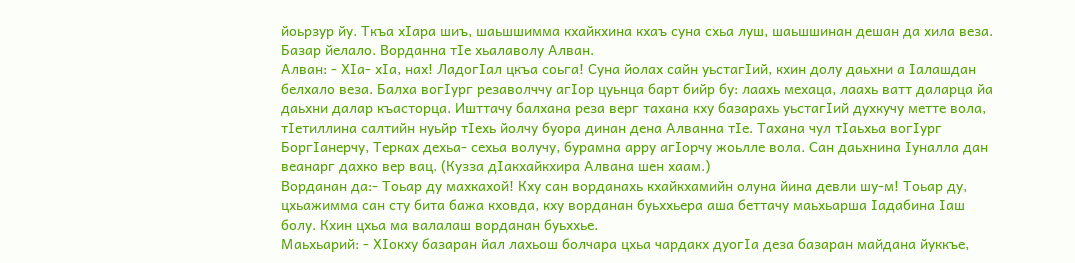йоьрзур йу. Ткъа хIара шиъ, шаьшшимма кхайкхина кхаъ суна схьа луш, шаьшшинан дешан да хила веза.
Базар йелало. Ворданна тIе хьалаволу Алван.
Алван: - ХIа- хIа, нах! ЛадогIал цкъа соьга! Суна йолах сайн уьстагIий, кхин долу даьхни а Iалашдан белхало веза. Балха вогIург резаволччу агIор цуьнца барт бийр бу: лаахь мехаца, лаахь ватт даларца йа даьхни далар къасторца. Ишттачу балхана реза верг тахана кху базарахь уьстагIий духкучу метте вола, тIетиллина салтийн нуьйр тIехь йолчу буора динан дена Алванна тIе. Тахана чул тIаьхьа вогIург БоргIанерчу, Терках дехьа- сехьа волучу, бурамна арру агIорчу жоьлле вола. Сан даьхнина Iуналла дан веанарг дахко вер вац. (Кузза дIакхайкхира Алвана шен хаам.)
Ворданан да:- Тоьар ду махкахой! Кху сан ворданахь кхайкхамийн олуна йина девли шу-м! Тоьар ду, цхьажимма сан сту бита бажа кховда, кху ворданан буьххьера аша беттачу маьхьарша Iадабина Iаш болу. Кхин цхьа ма валалаш ворданан буьххье.
Маьхьарий: - ХIокху базаран йал лахьош болчара цхьа чардакх дуогIа деза базаран майдана йуккъе,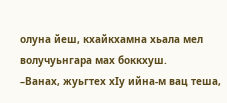олуна йеш, кхайкхамна хьала мел волучуьнгара мах боккхуш.
–Ванах, жуьгтех хIу ийна-м вац теша,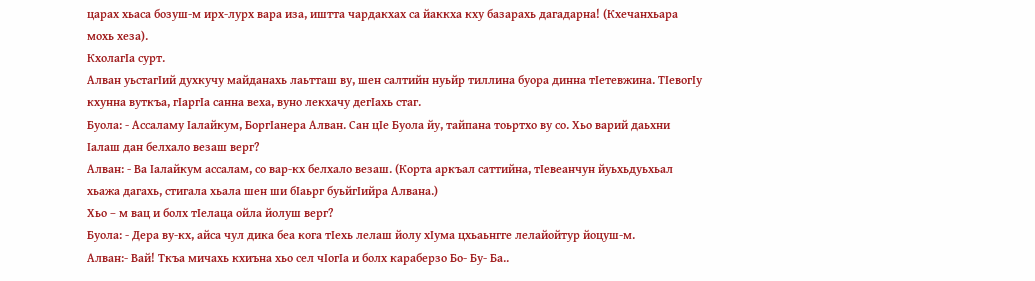царах хьаса бозуш-м ирх-лурх вара иза, иштта чардакхах са йаккха кху базарахь дагадарна! (Кхечанхьара мохь хеза).
КхолагIа сурт.
Алван уьстагIий духкучу майданахь лаьтташ ву, шен салтийн нуьйр тиллина буора динна тIетевжина. ТIевогIу кхунна вуткъа, гIаргIа санна веха, вуно лекхачу дегIахь стаг.
Буола: - Ассаламу Iалайкум, БоргIанера Алван. Сан цIе Буола йу, тайпана тоьртхо ву со. Хьо варий даьхни Iалаш дан белхало везаш верг?
Алван: - Ва Iалайкум ассалам, со вар-кх белхало везаш. (Корта аркъал саттийна, тIевеанчун йуьхьдуьхьал хьажа дагахь, стигала хьала шен ши бIаьрг буьйгIийра Алвана.)
Хьо – м вац и болх тIелаца ойла йолуш верг?
Буола: - Дера ву-кх, айса чул дика беа кога тIехь лелаш йолу хIума цхьаьнгге лелайойтур йоцуш-м.
Алван:- Вай! Ткъа мичахь кхиъна хьо сел чIогIа и болх караберзо Бо- Бу- Ба..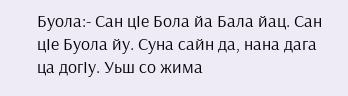Буола:- Сан цIе Бола йа Бала йац. Сан цIе Буола йу. Суна сайн да, нана дага ца догIу. Уьш со жима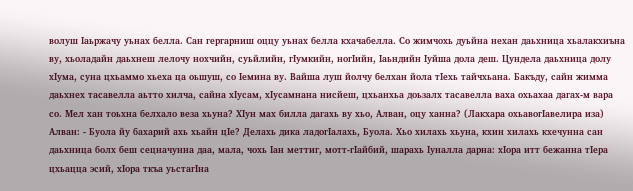волуш Iаьржачу уьнах белла. Сан гергарниш оццу уьнах белла кхачабелла. Со жимчохь дуьйна нехан даьхница хьалакхиъна ву, хьоладайн даьхнеш лелочу нохчийн, суьйлийн, гIумкийн, ногIийн, Iаьндийн Iуйша дола деш. Цундела даьхница долу хIума, суна цхьаммо хьеха ца оьшуш, со Iемина ву. Вайша луш йолчу белхан йола тIехь тайчхьана. Бакъду, сайн жимма даьхнех тасавелла аьтто хилча, сайна хIусам, хIусамнана нисйеш, цхьанхьа доьзалх тасавелла ваха охьахаа дагах-м вара со. Мел хан тоьхна белхало веза хьуна? ХIун мах билла дагахь ву хьо, Алван, оцу ханна? (Лакхара охьавогIавелира иза)
Алван: - Буола йу бахарий ахь хьайн цIе? Делахь дика ладогIалахь, Буола. Хьо хилахь хьуна, кхин хилахь кхечунна сан даьхница болх беш сецначунна даа, мала, чохь Iан меттиг, мотт-гIайбий, шарахь Iуналла дарна: хIора итт бежанна тIера цхьацца эсий, хIора ткъа уьстагIна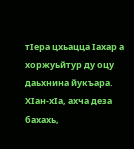тIера цхьацца Iахар а хоржуьйтур ду оцу даьхнина йукъара. ХIан-хIа, ахча деза бахахь,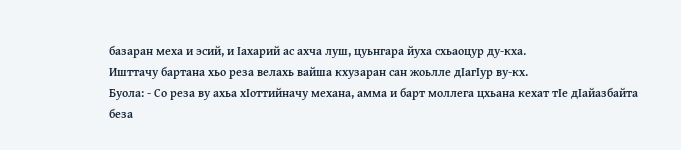базаран меха и эсий, и Iахарий ас ахча луш, цуьнгара йуха схьаоцур ду-кха.
Ишттачу бартана хьо реза велахь вайша кхузаран сан жоьлле дIагIур ву-кх.
Буола: - Со реза ву ахьа хIоттийначу механа, амма и барт моллега цхьана кехат тIе дIайазбайта беза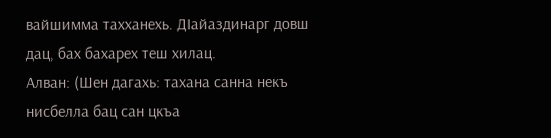вайшимма тахханехь. ДIайаздинарг довш дац, бах бахарех теш хилац.
Алван: (Шен дагахь: тахана санна некъ нисбелла бац сан цкъа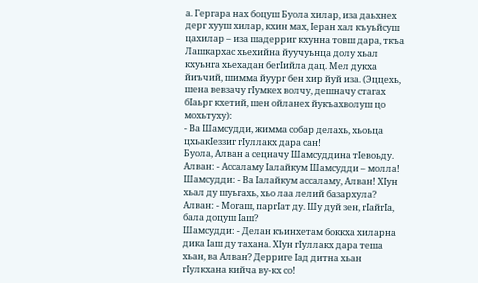а. Гергара нах боцуш Буола хилар, иза даьхнех дерг хууш хилар, кхин мах, Iеран хал къуьйсуш цахилар – иза шадерриг кхунна товш дара, ткъа Лашкархас хьехийна йуучуьнца долу хьал кхуьнга хьехадан бегIийла дац. Мел дукха йиъчий, шимма йуург бен хир йуй иза. (Эццехь, шена вевзачу гIумкех волчу, дешначу стагах бIаьрг кхетий, шен ойланех йукъахволуш цо мохьтуху):
- Ва Шамсудди, жимма собар делахь, хьоьца цхьакIеззиг гIуллакх дара сан!
Буола, Алван а сецначу Шамсуддина тIевоьду.
Алван: - Ассаламу Iалайкум Шамсудди – молла!
Шамсудди: - Ва Iалайкум ассаламу, Алван! ХIун хьал ду шуьгахь, хьо лаа лелий базархула?
Алван: - Могаш, паргIат ду. Шу дуй зен, гIайгIа, бала доцуш Iаш?
Шамсудди: - Делан къинхетам боккха хиларна дика Iаш ду тахана. ХIун гIуллакх дара теша хьан, ва Алван? Дерриге Iад дитна хьан гIулкхана кийча ву-кх со!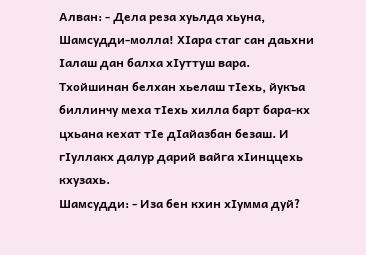Алван: - Дела реза хуьлда хьуна, Шамсудди-молла! ХIара стаг сан даьхни Iалаш дан балха хIуттуш вара. Тхойшинан белхан хьелаш тIехь, йукъа биллинчу меха тIехь хилла барт бара-кх цхьана кехат тIе дIайазбан безаш. И гIуллакх далур дарий вайга хIинццехь кхузахь.
Шамсудди: - Иза бен кхин хIумма дуй?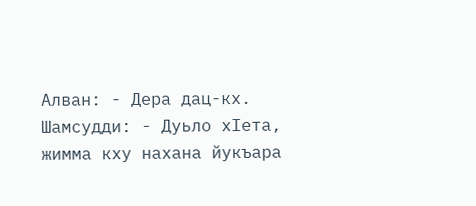Алван: - Дера дац-кх.
Шамсудди: - Дуьло хIета, жимма кху нахана йукъара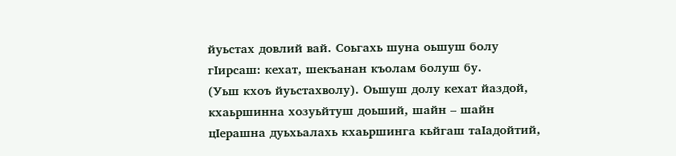йуьстах довлий вай. Соьгахь шуна оьшуш болу гIирсаш: кехат, шекъанан къолам болуш бу.
(Уьш кхоъ йуьстахволу). Оьшуш долу кехат йаздой, кхаьршинна хозуьйтуш доьший, шайн – шайн
цIерашна дуьхьалахь кхаьршинга кьйгаш таIадойтий,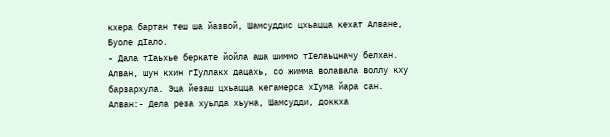кхера бартан теш ша йазвой, Шамсуддис цхьацца кехат Алване, Буоле дIало.
- Дала тIаьхье беркате йойла аша шиммо тIелаьцначу белхан. Алван, шун кхин гIуллакх дацахь, со жимма волавала воллу кху барзархула. Эца йезаш цхьацца кегамерса хIума йара сан.
Алван:- Дела реза хуьлда хьуна, Шамсудди, доккха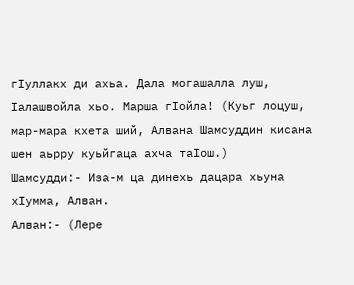гIуллакх ди ахьа. Дала могашалла луш, Iалашвойла хьо. Марша гIойла! (Куьг лоцуш, мар-мара кхета ший, Алвана Шамсуддин кисана шен аьрру куьйгаца ахча таIош.)
Шамсудди:- Иза-м ца динехь дацара хьуна хIумма, Алван.
Алван:- (Лере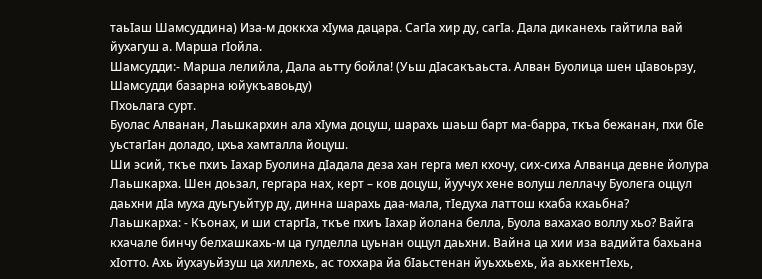таьIаш Шамсуддина) Иза-м доккха хIума дацара. СагIа хир ду, сагIа. Дала диканехь гайтила вай йухагуш а. Марша гIойла.
Шамсудди:- Марша лелийла, Дала аьтту бойла! (Уьш дIасакъаьста. Алван Буолица шен цIавоьрзу, Шамсудди базарна юйукъавоьду)
Пхоьлага сурт.
Буолас Алванан, Лаьшкархин ала хIума доцуш, шарахь шаьш барт ма-барра, ткъа бежанан, пхи бIе уьстагIан доладо, цхьа хамталла йоцуш.
Ши эсий, ткъе пхиъ Iахар Буолина дIадала деза хан герга мел кхочу, сих-сиха Алванца девне йолура Лаьшкарха. Шен доьзал, гергара нах, керт – ков доцуш, йуучух хене волуш леллачу Буолега оццул даьхни дIа муха дуьгуьйтур ду, динна шарахь даа-мала, тIедуха латтош кхаба кхаьбна?
Лаьшкарха: - Къонах, и ши старгIа, ткъе пхиъ Iахар йолана белла, Буола вахахао воллу хьо? Вайга кхачале бинчу белхашкахь-м ца гулделла цуьнан оццул даьхни. Вайна ца хии иза вадийта бахьана хIотто. Ахь йухауьйзуш ца хиллехь, ас тоххара йа бIаьстенан йуьххьехь, йа аьхкентIехь,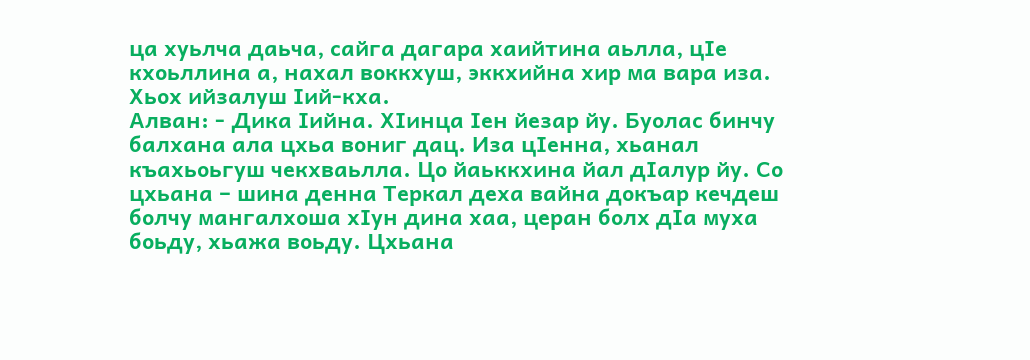ца хуьлча даьча, сайга дагара хаийтина аьлла, цIе кхоьллина а, нахал воккхуш, эккхийна хир ма вара иза. Хьох ийзалуш Iий-кха.
Алван: - Дика Iийна. ХIинца Iен йезар йу. Буолас бинчу балхана ала цхьа вониг дац. Иза цIенна, хьанал къахьоьгуш чекхваьлла. Цо йаьккхина йал дIалур йу. Со цхьана – шина денна Теркал деха вайна докъар кечдеш болчу мангалхоша хIун дина хаа, церан болх дIа муха боьду, хьажа воьду. Цхьана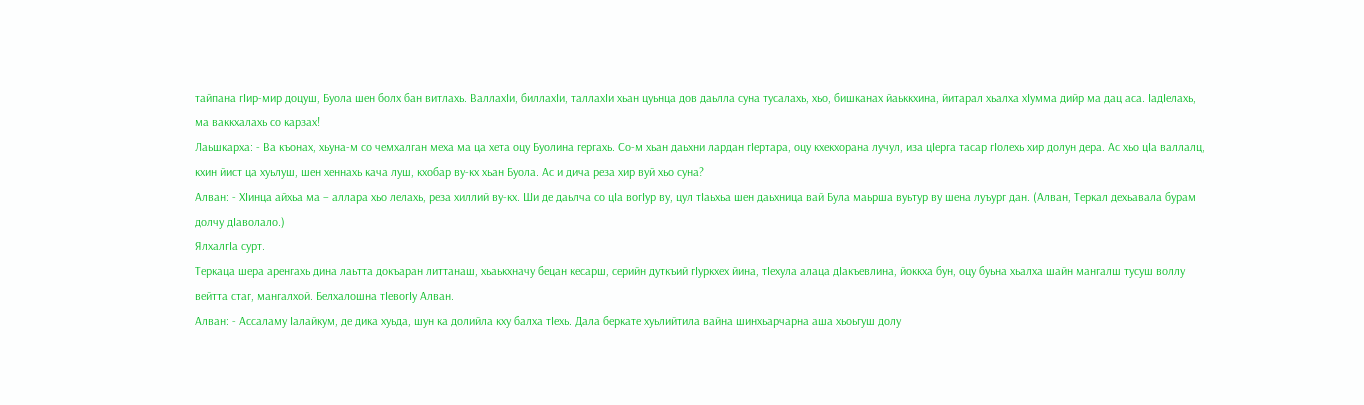тайпана гIир-мир доцуш, Буола шен болх бан витлахь. ВаллахIи, биллахIи, таллахIи хьан цуьнца дов даьлла суна тусалахь, хьо, бишканах йаьккхина, йитарал хьалха хIумма дийр ма дац аса. IадIелахь, ма ваккхалахь со карзах!
Лаьшкарха: - Ва къонах, хьуна-м со чемхалган меха ма ца хета оцу Буолина гергахь. Со-м хьан даьхни лардан гIертара, оцу кхекхорана лучул, иза цIерга тасар гIолехь хир долун дера. Ас хьо цIа валлалц, кхин йист ца хуьлуш, шен хеннахь кача луш, кхобар ву-кх хьан Буола. Ас и дича реза хир вуй хьо суна?
Алван: - ХIинца айхьа ма – аллара хьо лелахь, реза хиллий ву-кх. Ши де даьлча со цIа вогIур ву, цул тIаьхьа шен даьхница вай Була маьрша вуьтур ву шена луъург дан. (Алван, Теркал дехьавала бурам долчу дIаволало.)
ЯлхалгIа сурт.
Теркаца шера аренгахь дина лаьтта докъаран литтанаш, хьаькхначу бецан кесарш, серийн дуткъий гIуркхех йина, тIехула алаца дIакъевлина, йоккха бун, оцу буьна хьалха шайн мангалш тусуш воллу вейтта стаг, мангалхой. Белхалошна тIевогIу Алван.
Алван: - Ассаламу Iалайкум, де дика хуьда, шун ка долийла кху балха тIехь. Дала беркате хуьлийтила вайна шинхьарчарна аша хьоьгуш долу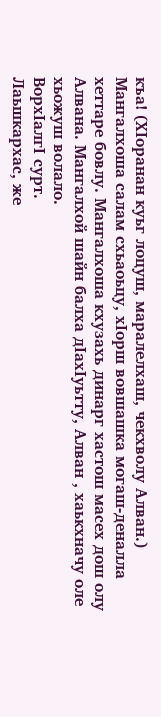къа! (ХIоранан куьг лоцуш, маралелхаш, чекхволу Алван.) Мангалхоша салам схьаоьцу, хIорш вовшашка могаш-деналла хеттаре бовлу. Мангалхоша кхузахь динарг хастош масех дош олу Алвана. Мангалхой шайн балха дIахIуьтту, Алван , хаькхначу оле хьожуш волало.
ВорхIалгI сурт.
Лаьшкархас, же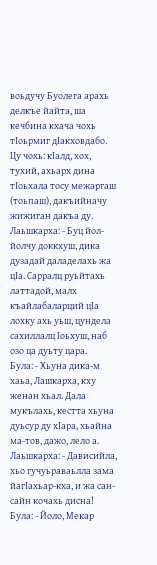воьдучу Буолега арахь делкъе йайта, ша кечбина кхача чохь тIоьрмиг дIакховдабо. Цу чохь: кIалд, хох, тухий, ахьарх дина тIоьхала тосу межаргаш (тоьпаш), дакъийначу жижиган дакъа ду.
Лаьшкарха: - Буц йол-йолчу доккхуш, дика дузадай даладелахь жа цIа. Сарралц руьйтахь латтадой, малх къайлабаларций цIа лохку ахь уьш, цундела сахиллалц Iоьхуш, наб озо ца дуьту цара.
Була: - Хьуна дика-м хаьа, Лашкарха, кху женан хьал. Дала мукълахь, кестта хьуна дуьсур ду хIара, хьайна ма-тов, дажо, лело а.
Лаьшкарха: - Дависийла, хьо гучуьраваьлла зама йагIахьар-кха, и жа сан- сайн кочахь дисна!
Була: - Йоло, Мекар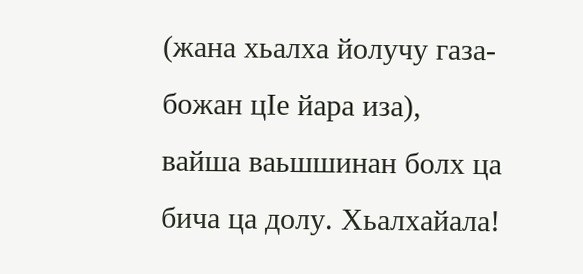(жана хьалха йолучу газа- божан цIе йара иза), вайша ваьшшинан болх ца бича ца долу. Хьалхайала!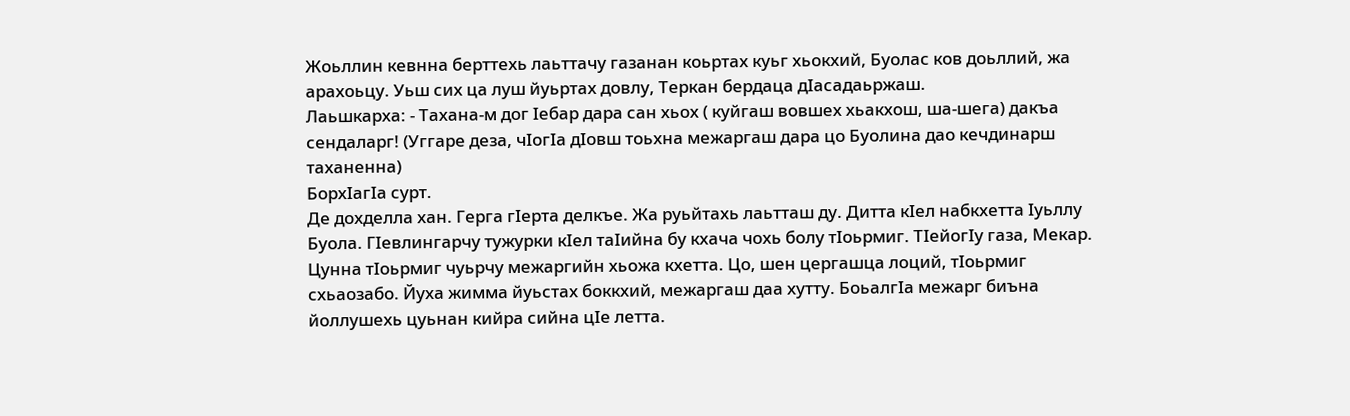Жоьллин кевнна берттехь лаьттачу газанан коьртах куьг хьокхий, Буолас ков доьллий, жа арахоьцу. Уьш сих ца луш йуьртах довлу, Теркан бердаца дIасадаьржаш.
Лаьшкарха: - Тахана-м дог Iебар дара сан хьох ( куйгаш вовшех хьакхош, ша-шега) дакъа сендаларг! (Уггаре деза, чIогIа дIовш тоьхна межаргаш дара цо Буолина дао кечдинарш таханенна)
БорхIагIа сурт.
Де дохделла хан. Герга гIерта делкъе. Жа руьйтахь лаьтташ ду. Дитта кIел набкхетта Iуьллу Буола. ГIевлингарчу тужурки кIел таIийна бу кхача чохь болу тIоьрмиг. ТIейогIу газа, Мекар. Цунна тIоьрмиг чуьрчу межаргийн хьожа кхетта. Цо, шен цергашца лоций, тIоьрмиг схьаозабо. Йуха жимма йуьстах боккхий, межаргаш даа хутту. БоьалгIа межарг биъна йоллушехь цуьнан кийра сийна цIе летта.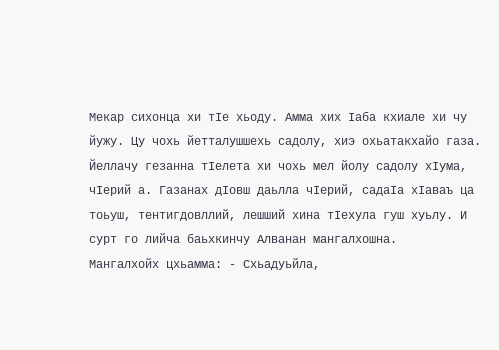Мекар сихонца хи тIе хьоду. Амма хих Iаба кхиале хи чу йужу. Цу чохь йетталушшехь садолу, хиэ охьатакхайо газа. Йеллачу гезанна тIелета хи чохь мел йолу садолу хIума, чIерий а. Газанах дIовш даьлла чIерий, садаIа хIаваъ ца тоьуш, тентигдовллий, лешший хина тIехула гуш хуьлу. И сурт го лийча баьхкинчу Алванан мангалхошна.
Мангалхойх цхьамма: - Схьадуьйла,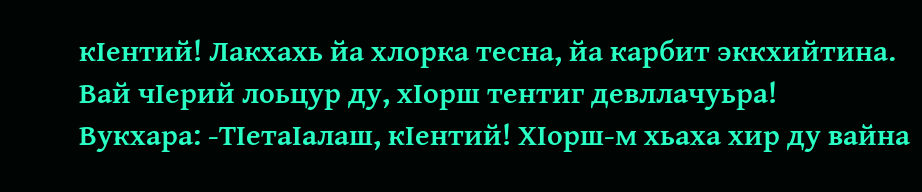кIентий! Лакхахь йа хлорка тесна, йа карбит эккхийтина. Вай чIерий лоьцур ду, хIорш тентиг девллачуьра!
Вукхара: -ТIетаIалаш, кIентий! ХIорш-м хьаха хир ду вайна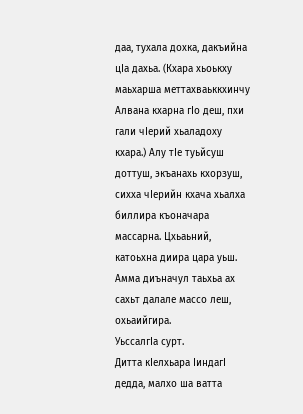даа, тухала дохка, дакъийна цIа дахьа. (Кхара хьоькху маьхарша меттахваьккхинчу Алвана кхарна гIо деш, пхи гали чIерий хьаладоху кхара.) Алу тIе туьйсуш доттуш, экъанахь кхорзуш, сихха чIерийн кхача хьалха биллира къоначара массарна. Цхьаьний, катоьхна диира цара уьш. Амма диъначул таьхьа ах сахьт далале массо леш, охьаийгира.
УьссалгIа сурт.
Дитта кIелхьара IиндагI дедда, малхо ша ватта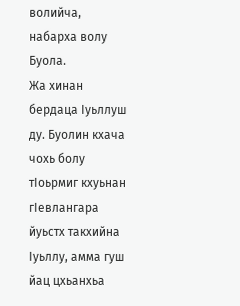волийча, набарха волу Буола.
Жа хинан бердаца Iуьллуш ду. Буолин кхача чохь болу тIоьрмиг кхуьнан гIевлангара йуьстх такхийна Iуьллу, амма гуш йац цхьанхьа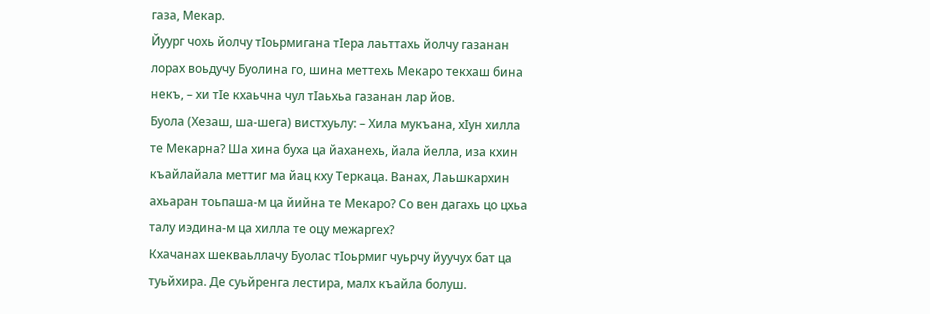газа, Мекар.
Йуург чохь йолчу тIоьрмигана тIера лаьттахь йолчу газанан лорах воьдучу Буолина го, шина меттехь Мекаро текхаш бина некъ, – хи тIе кхаьчна чул тIаьхьа газанан лар йов.
Буола (Хезаш, ша-шега) вистхуьлу: – Хила мукъана, хIун хилла те Мекарна? Ша хина буха ца йаханехь, йала йелла, иза кхин къайлайала меттиг ма йац кху Теркаца. Ванах, Лаьшкархин ахьаран тоьпаша-м ца йийна те Мекаро? Со вен дагахь цо цхьа талу иэдина-м ца хилла те оцу межаргех?
Кхачанах шекваьллачу Буолас тIоьрмиг чуьрчу йуучух бат ца туьйхира. Де суьйренга лестира, малх къайла болуш.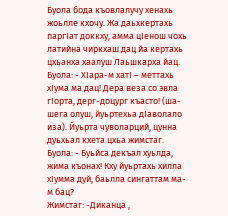Буола бода къовлалучу хенахь жоьлле кхочу. Жа даьхкертахь паргIат доккху, амма цIенош чохь латийна чиркхаш дац йа кертахь цхьанха хаалуш Лаьшкарха йац.
Буола: - ХIара-м хатI – меттахь хIума ма дац! Дера веза со эвла гIорта, дерг-доцург къасто! (ша-шега олуш, йуьртехьа дIаволало иза). Йуьрта чуволарций, цунна дуьхьал кхета цхьа жимстаг.
Буола: - Буьйса декъал хуьлда, жима къонах! Кху йуьртахь хилла хIумма дуй, баьлла сингаттам ма-м бац?
Жимстаг: -Диканца ,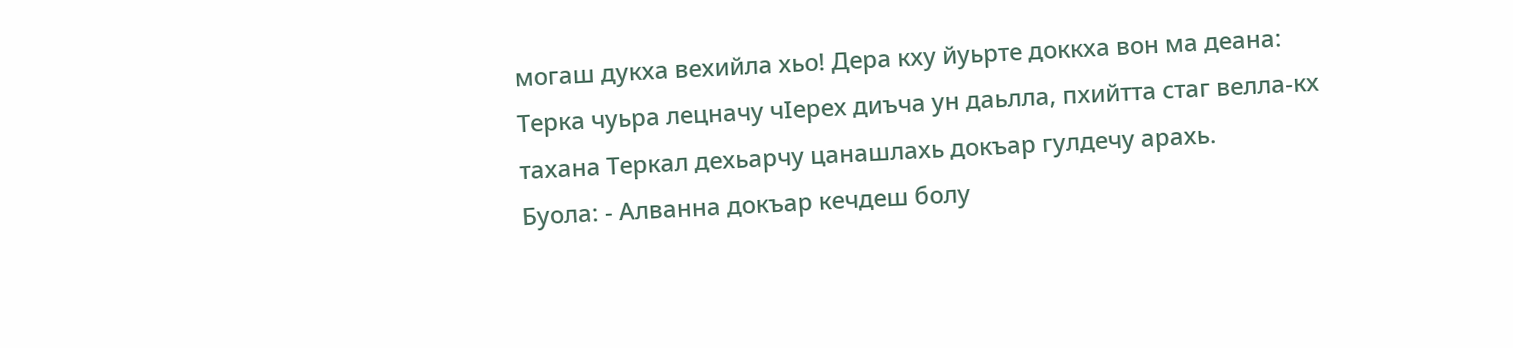могаш дукха вехийла хьо! Дера кху йуьрте доккха вон ма деана: Терка чуьра лецначу чIерех диъча ун даьлла, пхийтта стаг велла-кх тахана Теркал дехьарчу цанашлахь докъар гулдечу арахь.
Буола: - Алванна докъар кечдеш болу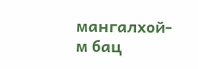мангалхой- м бац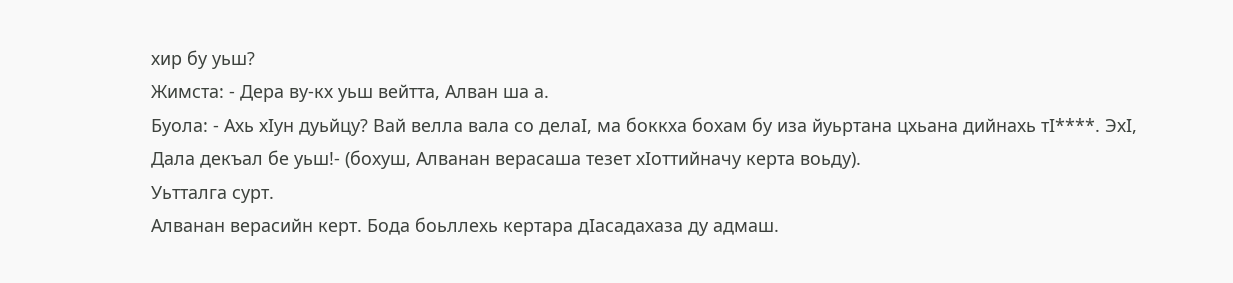хир бу уьш?
Жимста: - Дера ву-кх уьш вейтта, Алван ша а.
Буола: - Ахь хIун дуьйцу? Вай велла вала со делаI, ма боккха бохам бу иза йуьртана цхьана дийнахь тI****. ЭхI, Дала декъал бе уьш!- (бохуш, Алванан верасаша тезет хIоттийначу керта воьду).
Уьтталга сурт.
Алванан верасийн керт. Бода боьллехь кертара дIасадахаза ду адмаш.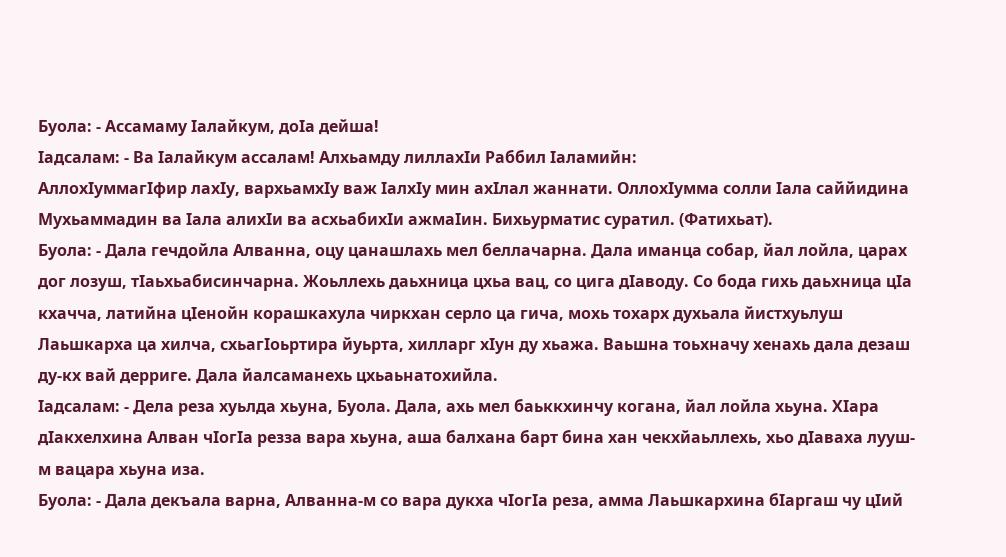Буола: - Ассамаму Iалайкум, доIа дейша!
Iадсалам: - Ва Iалайкум ассалам! Алхьамду лиллахIи Раббил Iаламийн:
АллохIуммагIфир лахIу, вархьамхIу важ IалхIу мин ахIлал жаннати. ОллохIумма солли Iала саййидина Мухьаммадин ва Iала алихIи ва асхьабихIи ажмаIин. Бихьурматис суратил. (Фатихьат).
Буола: - Дала гечдойла Алванна, оцу цанашлахь мел беллачарна. Дала иманца собар, йал лойла, царах дог лозуш, тIаьхьабисинчарна. Жоьллехь даьхница цхьа вац, со цига дIаводу. Со бода гихь даьхница цIа кхачча, латийна цIенойн корашкахула чиркхан серло ца гича, мохь тохарх духьала йистхуьлуш Лаьшкарха ца хилча, схьагIоьртира йуьрта, хилларг хIун ду хьажа. Ваьшна тоьхначу хенахь дала дезаш ду-кх вай дерриге. Дала йалсаманехь цхьаьнатохийла.
Iадсалам: - Дела реза хуьлда хьуна, Буола. Дала, ахь мел баьккхинчу когана, йал лойла хьуна. ХIара дIакхелхина Алван чIогIа резза вара хьуна, аша балхана барт бина хан чекхйаьллехь, хьо дIаваха лууш-м вацара хьуна иза.
Буола: - Дала декъала варна, Алванна-м со вара дукха чIогIа реза, амма Лаьшкархина бIаргаш чу цIий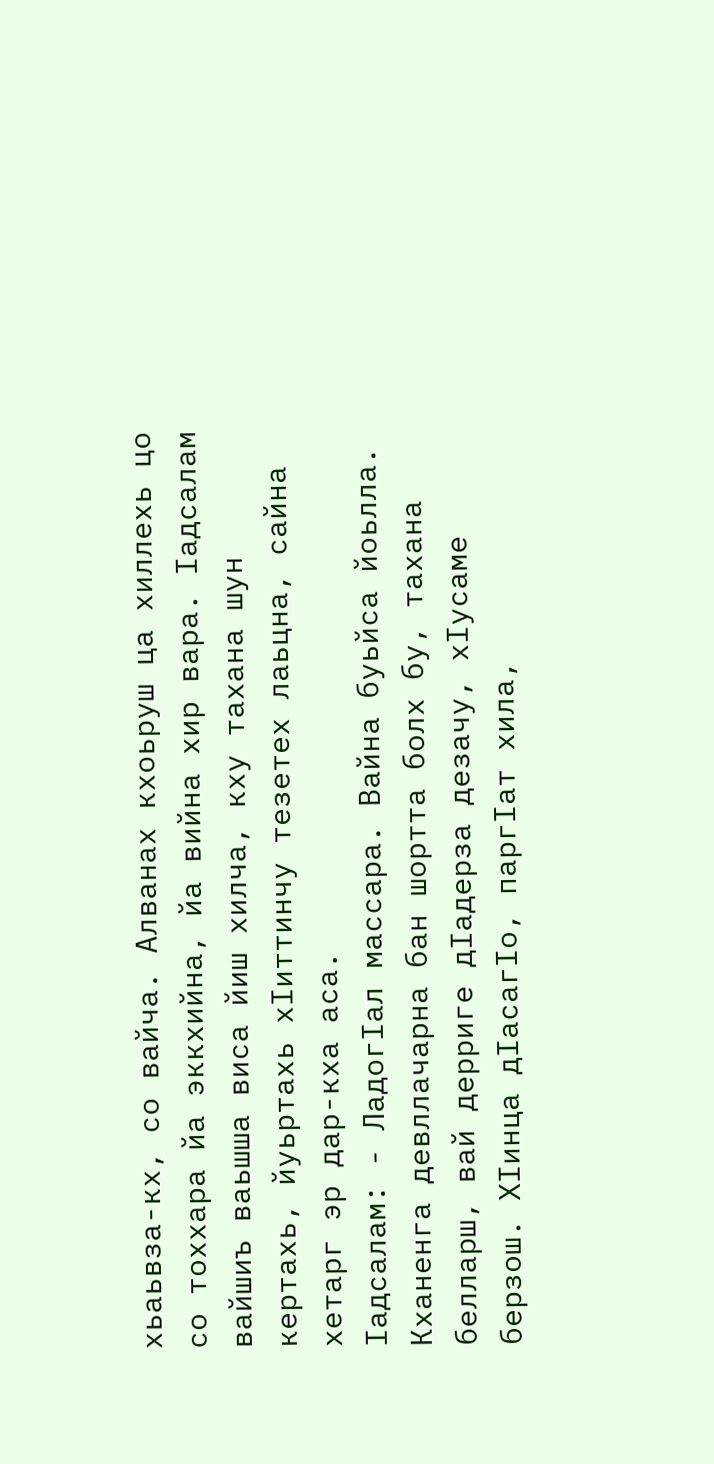хьаьвза-кх, со вайча. Алванах кхоьруш ца хиллехь цо со тоххара йа эккхийна, йа вийна хир вара. Iадсалам вайшиъ ваьшша виса йиш хилча, кху тахана шун кертахь, йуьртахь хIиттинчу тезетех лаьцна, сайна хетарг эр дар-кха аса.
Iадсалам: - ЛадогIал массара. Вайна буьйса йоьлла. Кханенга девллачарна бан шортта болх бу, тахана белларш, вай дерриге дIадерза дезачу, хIусаме берзош. ХIинца дIасагIо, паргIат хила,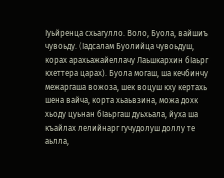Iуьйренца схьагулло. Воло, Буола, вайшиъ чувоьду. (Iадсалам Буолийца чувоьдуш, корах арахьажайеллачу Лаьшкархин бIаьрг кхеттера царах). Буола могаш, ша кечбинчу межаргаша вожоза, шек воцуш кху кертахь шена вайча, корта хьаьвзина, можа дохк хьоду цуьнан бIаьргаш дуьхьала, йуха ша къайлах лелийнарг гучудолуш доллу те аьлла,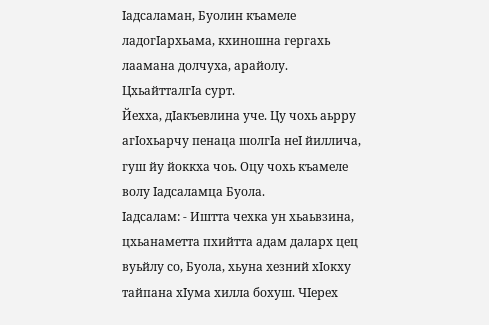Iадсаламан, Буолин къамеле ладогIархьама, кхиношна гергахь лаамана долчуха, арайолу.
ЦхьайтталгIа сурт.
Йехха, дIакъевлина уче. Цу чохь аьрру агIохьарчу пенаца шолгIа неI йиллича, гуш йу йоккха чоь. Оцу чохь къамеле волу Iадсаламца Буола.
Iадсалам: - Иштта чехка ун хьаьвзина, цхьанаметта пхийтта адам даларх цец вуьйлу со, Буола, хьуна хезний хIокху тайпана хIума хилла бохуш. ЧIерех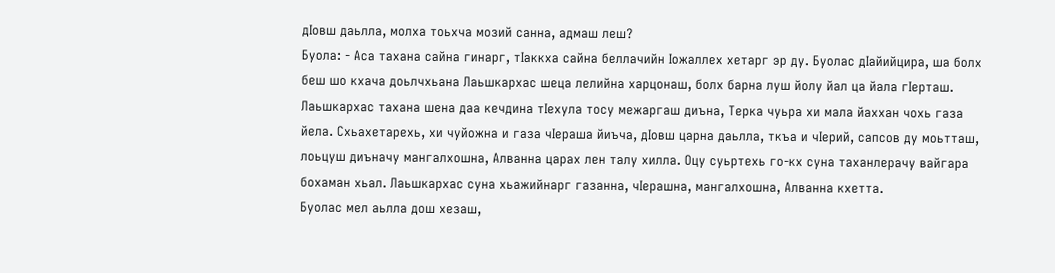дIовш даьлла, молха тоьхча мозий санна, адмаш леш?
Буола: - Аса тахана сайна гинарг, тIаккха сайна беллачийн Iожаллех хетарг эр ду. Буолас дIайийцира, ша болх беш шо кхача доьлчхьана Лаьшкархас шеца лелийна харцонаш, болх барна луш йолу йал ца йала гIерташ. Лаьшкархас тахана шена даа кечдина тIехула тосу межаргаш диъна, Терка чуьра хи мала йаххан чохь газа йела. Схьахетарехь, хи чуйожна и газа чIераша йиъча, дIовш царна даьлла, ткъа и чIерий, сапсов ду моьтташ, лоьцуш диъначу мангалхошна, Алванна царах лен талу хилла. Оцу суьртехь го-кх суна таханлерачу вайгара бохаман хьал. Лаьшкархас суна хьажийнарг газанна, чIерашна, мангалхошна, Алванна кхетта.
Буолас мел аьлла дош хезаш,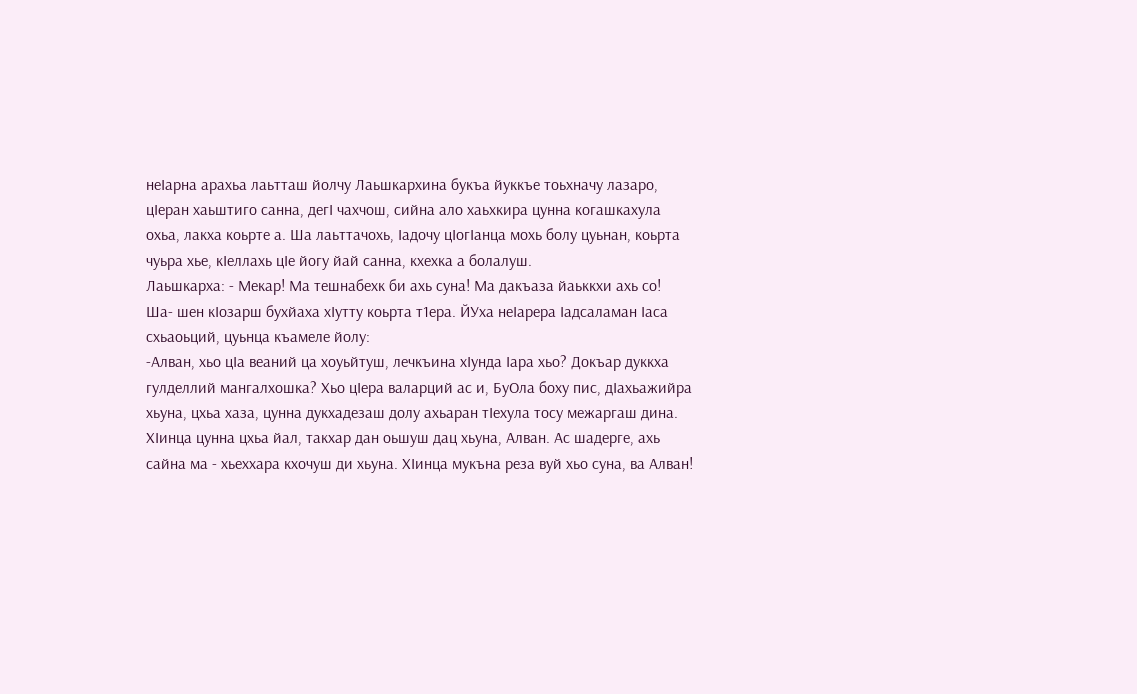неIарна арахьа лаьтташ йолчу Лаьшкархина букъа йуккъе тоьхначу лазаро, цIеран хаьштиго санна, дегI чахчош, сийна ало хаьхкира цунна когашкахула охьа, лакха коьрте а. Ша лаьттачохь, Iадочу цIогIанца мохь болу цуьнан, коьрта чуьра хье, кIеллахь цIе йогу йай санна, кхехка а болалуш.
Лаьшкарха: - Мекар! Ма тешнабехк би ахь суна! Ма дакъаза йаьккхи ахь со!
Ша- шен кIозарш бухйаха хIутту коьрта т1ера. ЙУха неIарера Iадсаламан Iаса схьаоьций, цуьнца къамеле йолу:
-Алван, хьо цIа веаний ца хоуьйтуш, лечкъина хIунда Iара хьо? Докъар дуккха гулделлий мангалхошка? Хьо цIера валарций ас и, БуОла боху пис, дIахьажийра хьуна, цхьа хаза, цунна дукхадезаш долу ахьаран тIехула тосу межаргаш дина. ХIинца цунна цхьа йал, такхар дан оьшуш дац хьуна, Алван. Ас шадерге, ахь сайна ма - хьеххара кхочуш ди хьуна. ХIинца мукъна реза вуй хьо суна, ва Алван!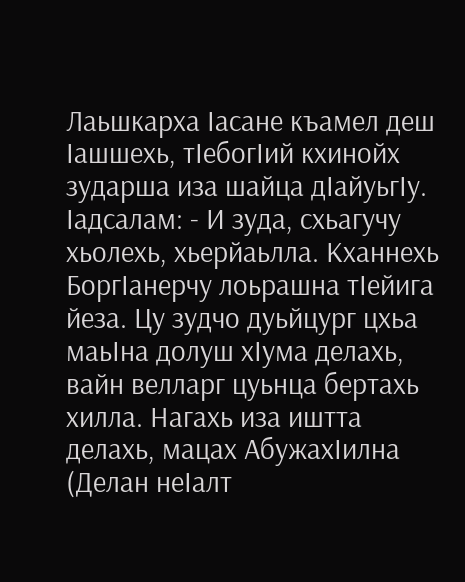Лаьшкарха Iасане къамел деш Iашшехь, тIебогIий кхинойх зударша иза шайца дIайуьгIу.
Iадсалам: - И зуда, схьагучу хьолехь, хьерйаьлла. Кханнехь БоргIанерчу лоьрашна тIейига йеза. Цу зудчо дуьйцург цхьа маьIна долуш хIума делахь, вайн велларг цуьнца бертахь хилла. Нагахь иза иштта делахь, мацах АбужахIилна (Делан неIалт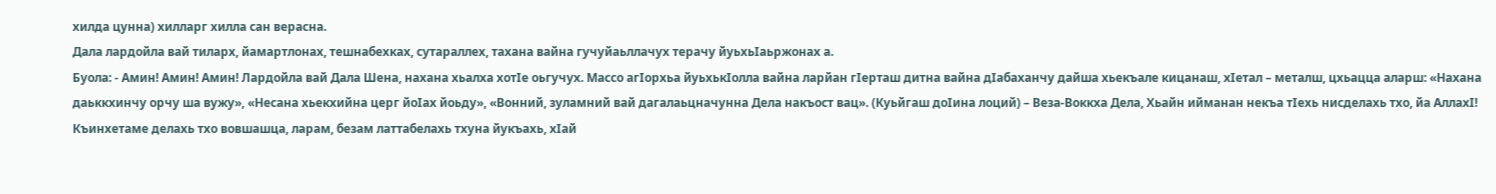хилда цунна) хилларг хилла сан верасна.
Дала лардойла вай тиларх, йамартлонах, тешнабехках, сутараллех, тахана вайна гучуйаьллачух терачу йуьхьIаьржонах а.
Буола: - Амин! Амин! Амин! Лардойла вай Дала Шена, нахана хьалха хотIе оьгучух. Массо агIорхьа йуьхькIолла вайна ларйан гIерташ дитна вайна дIабаханчу дайша хьекъале кицанаш, хIетал – металш, цхьацца аларш: «Нахана даьккхинчу орчу ша вужу», «Несана хьекхийна церг йоIах йоьду», «Вонний, зуламний вай дагалаьцначунна Дела накъост вац». (Куьйгаш доIина лоций) – Веза-Воккха Дела, Хьайн ийманан некъа тIехь нисделахь тхо, йа АллахI! Къинхетаме делахь тхо вовшашца, ларам, безам латтабелахь тхуна йукъахь, хIай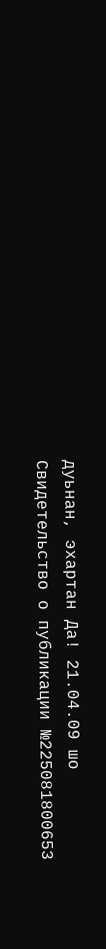дуьнан, эхартан Да! 21.04.09 шо
Свидетельство о публикации №225081800653